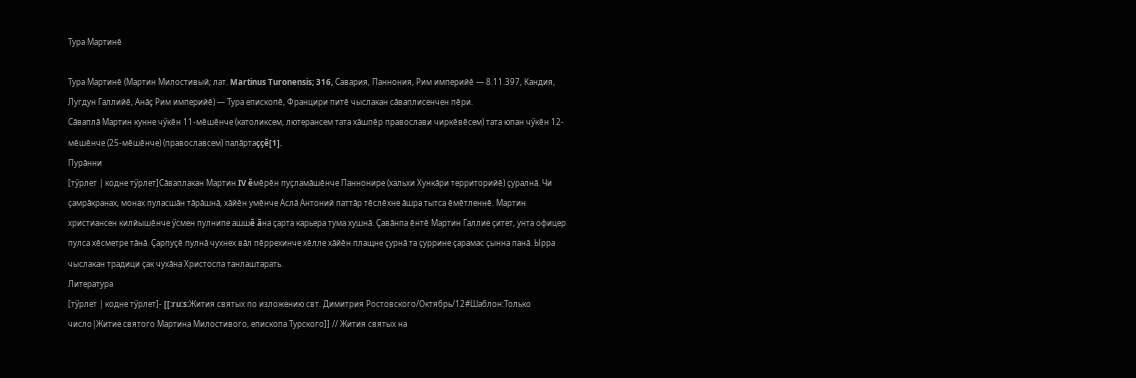Тура Мартинĕ

Тура Мартинĕ (Мартин Милостивый; лат. Martinus Turonensis; 316, Савария, Паннония, Рим империйĕ — 8.11.397, Кандия, Лугдун Галлийĕ, Анăç Рим империйĕ) — Тура епископĕ, Францири питĕ чыслакан сăваплисенчен пĕри.
Сăваплă Мартин кунне чӳкĕн 11-мĕшĕнче (католиксем, лютерансем тата хăшпĕр православи чиркĕвĕсем) тата юпан чӳкĕн 12-мĕшĕнче (25-мĕшĕнче) (православсем) палăртаççĕ[1].
Пурăнни
[тӳрлет | кодне тӳрлет]Сăваплакан Мартин IV ĕмĕрĕн пуçламăшĕнче Паннонире (хальхи Хункăри территорийĕ) çуралнă. Чи çамрăкранах, монах пуласшăн тăрăшнă, хăйĕн умĕнче Аслă Антоний паттăр тĕслĕхне ăшра тытса ĕмĕтленнĕ. Мартин христиансен килйышĕнче ӳсмен пулнипе ашшĕ ăна çарта карьера тума хушнă. Çавăнпа ĕнтĕ Мартин Галлие çитет, унта офицер пулса хĕсметре тăнă. Çарпуçĕ пулнă чухнех вăл пĕррехинче хĕлле хăйĕн плащне çурнă та çуррине çарамас çынна панă. Ырра чыслакан традици çак чухăна Христоспа танлаштарать.
Литература
[тӳрлет | кодне тӳрлет]- [[:ru:s:Жития святых по изложению свт. Димитрия Ростовского/Октябрь/12#Шаблон:Только число|Житие святого Мартина Милостивого, епископа Турского]] // Жития святых на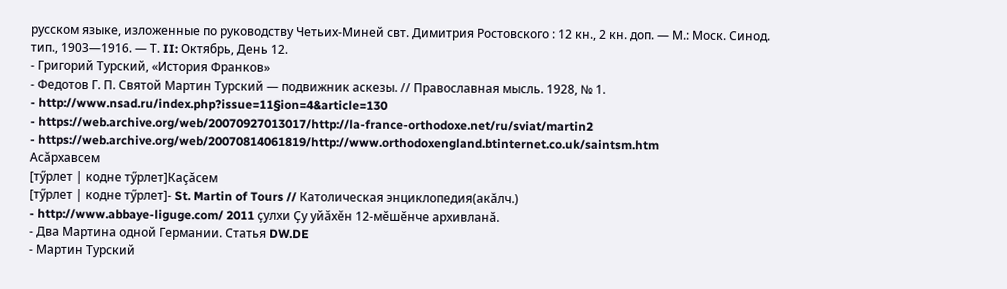русском языке, изложенные по руководству Четьих-Миней свт. Димитрия Ростовского : 12 кн., 2 кн. доп. — М.: Моск. Синод. тип., 1903—1916. — Т. II: Октябрь, День 12.
- Григорий Турский, «История Франков»
- Федотов Г. П. Святой Мартин Турский — подвижник аскезы. // Православная мысль. 1928, № 1.
- http://www.nsad.ru/index.php?issue=11§ion=4&article=130
- https://web.archive.org/web/20070927013017/http://la-france-orthodoxe.net/ru/sviat/martin2
- https://web.archive.org/web/20070814061819/http://www.orthodoxengland.btinternet.co.uk/saintsm.htm
Асăрхавсем
[тӳрлет | кодне тӳрлет]Каçăсем
[тӳрлет | кодне тӳрлет]- St. Martin of Tours // Католическая энциклопедия(акăлч.)
- http://www.abbaye-liguge.com/ 2011 ҫулхи Ҫу уйӑхӗн 12-мӗшӗнче архивланӑ.
- Два Мартина одной Германии. Статья DW.DE
- Мартин Турский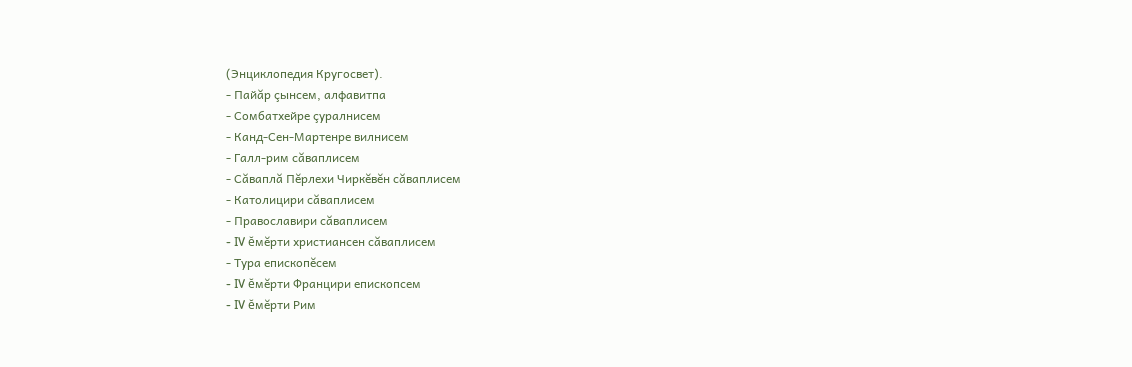(Энциклопедия Кругосвет).
- Пайăр çынсем, алфавитпа
- Сомбатхейре çуралнисем
- Канд-Сен-Мартенре вилнисем
- Галл-рим сăваплисем
- Сăваплă Пĕрлехи Чиркĕвĕн сăваплисем
- Католицири сăваплисем
- Православири сăваплисем
- IV ĕмĕрти христиансен сăваплисем
- Тура епископĕсем
- IV ĕмĕрти Францири епископсем
- IV ĕмĕрти Рим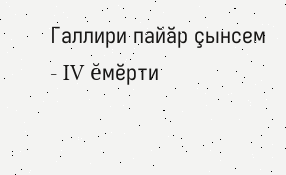Галлири пайăр çынсем
- IV ĕмĕрти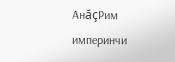АнăçРим империнчи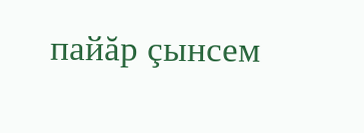пайăр çынсем